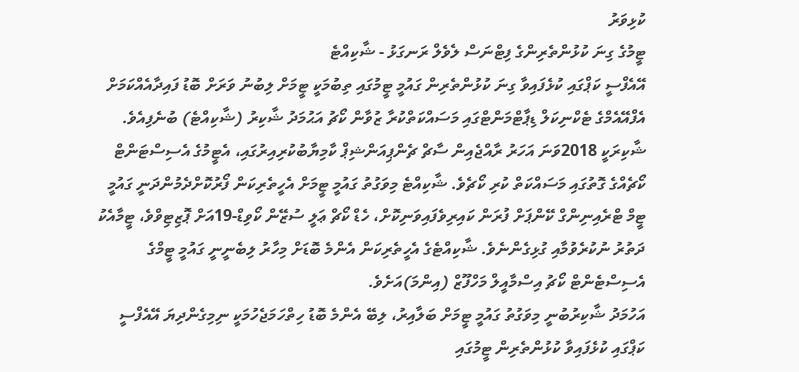ކުޅިވަރު
ޓީމުގެ ގިނަ ކުޅުންތެރިންގެ ފިޓްނަސް ލެވެލް ރަނގަޅު - ޝާކިއްޓެ
އޭއެފްސީ ކަޕްގައި ކުޅެފައިވާ ގިނަ ކުޅުންތެރިން ގައުމީ ޓީމުގައި ތިބުމަކީ ޓީމަށް ލިބުނު ވަރަށް ބޮޑު ފައިދާއެއްކަމަށް އެފްއޭއެމްގެ ޓެކްނިކަލް ޑިޕާޓްމަންޓްގައި މަސައްކަތްކުރާ ޒުވާން ކޯޗު އަޙުމަދު ޝާކިރު (ޝާކިއްޓެ) ބުނެފިއެވެ.
ޝާކިރަކީ 2018ވަނަ އަހަރު ރާއްޖެއިން ސާޗް ޗެންޕިއަންޝިޕް ކާމިޔާބުކުރިއިރުގައި، އެޓީމުގެ އެސިސްޓަންޓް ކޯޗެއްގެ ގޮތުގައި މަސައްކަތް ކުރި ކޯޗެވެ. ޝާކިއްޓެ މިވަގުތު ގައުމީ ޓީމަށް އެހީތެރިކަން ފޯރުކޮށްދެމުންދަނީ ގައުމީ ޓީމް ޓްރެއިނިންގް ކޭންޕަށް ފުރަން ކައިރިވެފައިވަނިކޮށް، ހެޑް ކޯޗް ޢަލީ ސުޒޭން ކޯވިޑް-19އަށް ޕޮޒިޓިވްވެ، ޓީމާއެކު ދަތުރު ނުކުރެވުމާއި ގުޅިގެންނެވެ. ޝާކިއްޓެގެ އެހީތެރިކަން އެންމެ ބޮޑަށް މިހާރު ލިބެނީނީ ގައުމީ ޓީމްގެ އެސިސްޓެންޓް ކޯޗު އިސްމާއީލް މަހްފޫޒް (އިންމަ)އަށެވެ.
އަހުމަދު ޝާކިރުބުނީ މިވަގުތު ގައުމީ ޓީމަށް ބަލާއިރު، ލިބޭ އެންމެ ބޮޑު ހިތްހަމަޖެހުމަކީ ނިމިގެންދިޔަ އޭއެފްސީ ކަޕްގައި ކުޅެފައިވާ ކުޅުންތެރިން ޓީމުގައި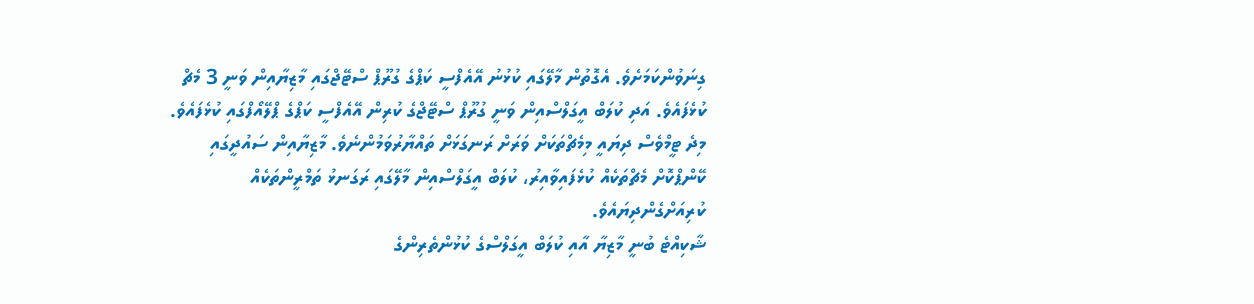ގިނަވުންކަމަށެވެ. އެގޮތުން މާލޭގައި ކުޅުނު އޭއެފްސީ ކަޕްގެ ގުރޫޕް ސްޓޭޖްގައި މާޒިޔާއިން ވަނީ 3 މެޗް ކުޅެފައެވެ. އަދި ކުލަބް އީގަލްސްއިން ވަނީ ގުރޫޕް ސްޓޭޖްގެ ކުރިން އޭއެފްސީ ކަޕްގެ ޕްލޭއޯފްގައި ކުޅެފައެވެ. މިދެ ޓީމްވެސް ދިޔައީ މިމެޗްތަކަށް ވަރަށް ރަނގަޅަށް ތައްޔާރުވަމުންނެވެ. މާޒިޔާއިން ސައުދީގައި ކޭންޕްކޮށް މެޗްތަކެއް ކުޅެފައިވާއިރު، ކުލަބް އީގަލްސްއިން މާލޭގައި ރަގަނޅު ތަމްރީންތަކެއް ކުރިއަށްގެންދިޔައެވެ.
ޝާކިއްޓެ ބުނީ މާޒިޔާ އާއި ކުލަބް އީގަލްސްގެ ކުޅުންތެރިންގެ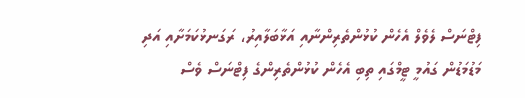ފިޓްނަސް ލެވެލް އެހެން ކުޅުންތެރިންނާއި އަޅާބަލާއިރު، ރަގަނޅުކަމަށާއި އަދި މަޑުމަޑުން ގައުމީ ޓީމްގައި ތިބި އެހެން ކުޅުންތެރިންގެ ފިޓްނަސް ވެސް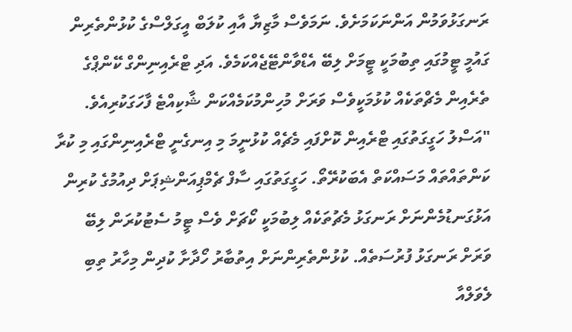ރަނގަޅުވަމުން އަންނަކަމަށެވެ. ނަމަވެސް މާޒިޔާ އާއި ކުލަބް އީގަލްސްގެ ކުޅުންތެރިން ގައުމީ ޓީމުގައި ތިބުމަކީ ޓީމަށް ލިބޭ އެޑްވާންޓޭޖެއްކަމެވެ. އަދި ޓްރެއިނިންގް ކޭންޕްގެ ތެރެއިން މެޗްތަކެއް ކުޅުމަކީވެސް ވަރަށް މުހިންމުކަމެއްކަން ޝާކިއްޓެ ފާހަގަކުރިއެވެ.
"އަސްލު ހަގީގަތުގައި ޓްރެއިން ކޮށްފައި މެޗެއް ކުޅުނީމަ މި އިނގެނީ ޓްރެއިނިންގައި މި ކުރާ ކަންތައްތައް މަސައްކަތް އެބަކުރޭތޯ. ހަގީގަތުގައި ސާފް ޗެމްޕިއަންޝިޕަށް ދިއުމުގެ ކުރިން އަޅުގަނޑުމެންނަށް ރަނގަޅު މެޗުތަކެއް ލިބުމަކީ ކޯޗަށް ވެސް ޓީމު ސެޓުކުރަން ލިބޭ ވަރަށް ރަނގަޅު ފުރުސަތެއް. ކުޅުންތެރިންނަށް އިތުބާރު ހޯދާށާ ކުދިން މިހާރު ތިބި ލެވަލްއާ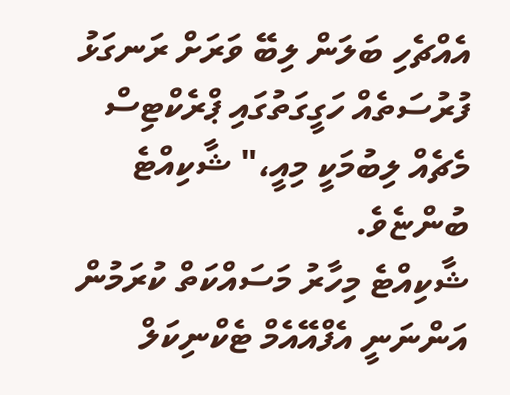އެއްޗެހި ބަލަން ލިބޭ ވަރަށް ރަނގަޅު ފުރުސަތެއް ހަގީގަތުގައި ޕްރެކްޓިސް މެޗެއް ލިބުމަކީ މިއީ،" ޝާކިއްޓެ ބުންޏެވެ.
ޝާކިއްޓެ މިހާރު މަސައްކަތް ކުރަމުން އަންނަނީ އެފްއޭއެމް ޓެކްނިކަލް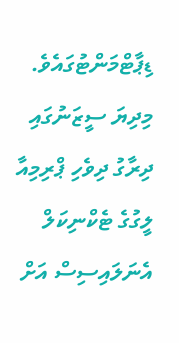ޑިޕާޓްމަންޓުގައެވެ. މިދިޔަ ސީޒަނުގައި ދިރާގު ދިވެހި ޕްރިމިއާ ލީގުގެ ޓެކްނިކަލް އެނަލައިސިސް އަށް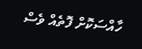ހާއްސަކޮށް ފޮތެއް ވެސް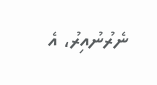ނެރުނުއިރު، އެ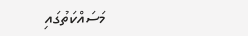މަސައްކަތުގައި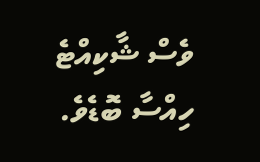ވެސް ޝާކިއްޓެ ހިއްސާ ބޮޑެވެ.